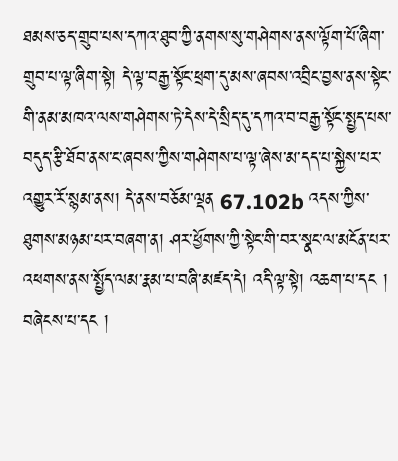ཐམས་ཅད་གྲུབ་པས་དཀའ་ཐུབ་ཀྱི་ནགས་སུ་གཤེགས་ནས་ལྟོག་པོ་ཞིག་གྲུབ་པ་ལྟ་ཞིག་སྟེ། དེ་ལྟ་བརྒྱ་སྟོང་ཕྲག་དུ་མས་ཞབས་འབྲིང་བྱས་ནས་སྟེང་གི་ནམ་མཁའ་ལས་གཤེགས་ཏེ་དེས་དེ་སྲིད་དུ་དཀའ་བ་བརྒྱ་སྟོང་སྤྱད་པས་བདུད་རྩི་ཐོབ་ནས་ང་ཞབས་ཀྱིས་གཤེགས་པ་ལྟ་ཞེས་མ་དད་པ་སྐྱེས་པར་འགྱུར་རོ་སྙམ་ནས། དེ་ནས་བཅོམ་ལྡན 67.102b འདས་ཀྱིས་ཐུགས་མཉམ་པར་བཞག་ན། ཤར་ཕྱོགས་ཀྱི་སྟེང་གི་བར་སྣང་ལ་མངོན་པར་འཕགས་ནས་སྤྱོད་ལམ་རྣམ་པ་བཞི་མཛད་དེ། འདི་ལྟ་སྟེ། འཆག་པ་དང ། བཞེངས་པ་དང །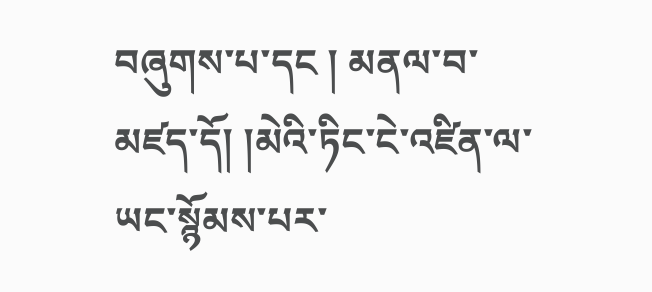བཞུགས་པ་དང ། མནལ་བ་མཛད་དོ། །མེའི་ཏིང་ངེ་འཛིན་ལ་ཡང་སྙོམས་པར་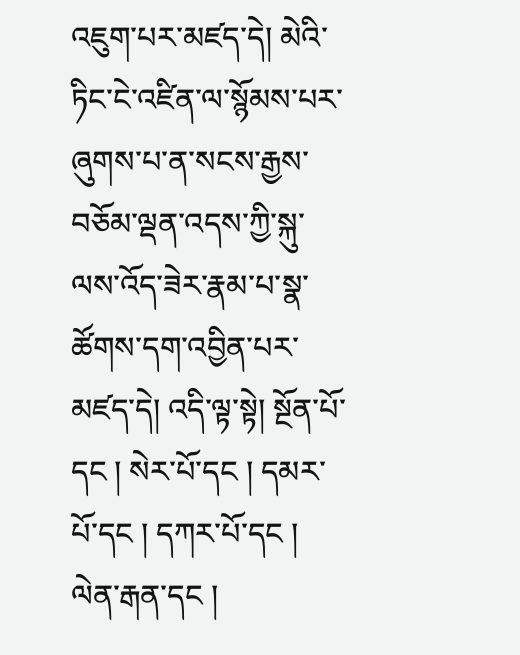འཇུག་པར་མཛད་དེ། མེའི་ཏིང་ངེ་འཛིན་ལ་སྙོམས་པར་ཞུགས་པ་ན་སངས་རྒྱས་བཅོམ་ལྡན་འདས་ཀྱི་སྐུ་ལས་འོད་ཟེར་རྣམ་པ་སྣ་ཚོགས་དག་འབྱིན་པར་མཛད་དེ། འདི་ལྟ་སྟེ། སྔོན་པོ་དང ། སེར་པོ་དང ། དམར་པོ་དང ། དཀར་པོ་དང ། ལེན་རྒན་དང །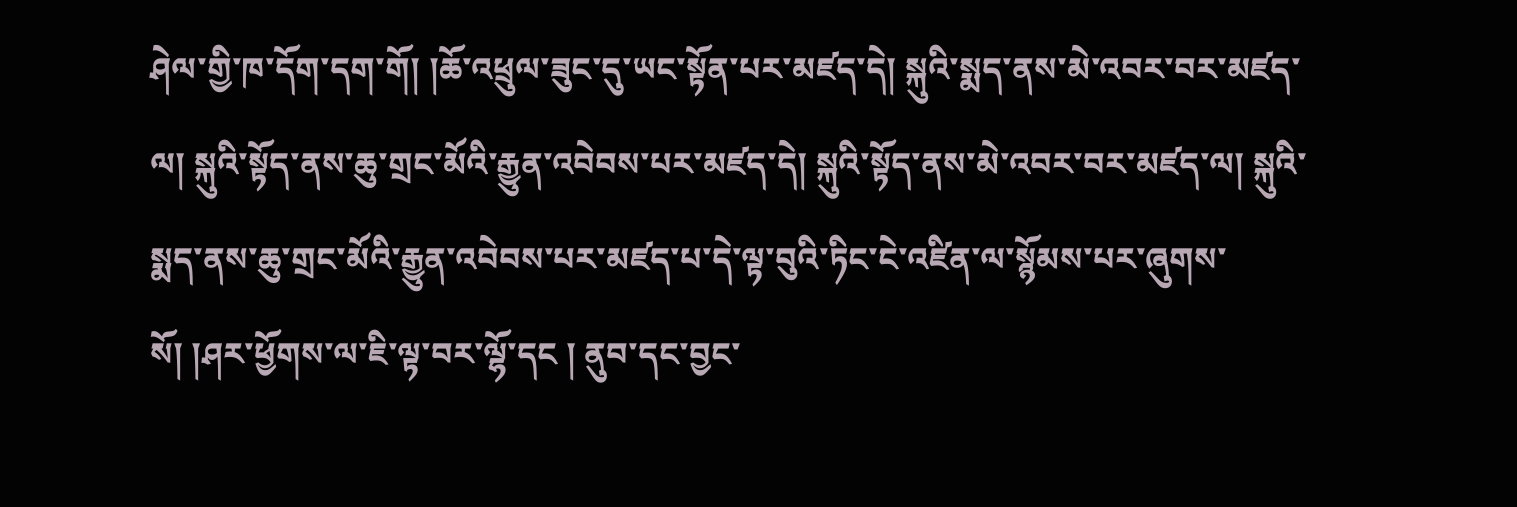ཤེལ་གྱི་ཁ་དོག་དག་གོ། །ཆོ་འཕྲུལ་ཟུང་དུ་ཡང་སྟོན་པར་མཛད་དེ། སྐུའི་སྨད་ནས་མེ་འབར་བར་མཛད་ལ། སྐུའི་སྟོད་ནས་ཆུ་གྲང་མོའི་རྒྱུན་འབེབས་པར་མཛད་དེ། སྐུའི་སྟོད་ནས་མེ་འབར་བར་མཛད་ལ། སྐུའི་སྨད་ནས་ཆུ་གྲང་མོའི་རྒྱུན་འབེབས་པར་མཛད་པ་དེ་ལྟ་བུའི་ཏིང་ངེ་འཛིན་ལ་སྙོམས་པར་ཞུགས་སོ། །ཤར་ཕྱོགས་ལ་ཇི་ལྟ་བར་ལྷོ་དང ། ནུབ་དང་བྱང་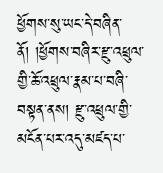ཕྱོགས་སུ་ཡང་དེ་བཞིན་ནོ། །ཕྱོགས་བཞིར་རྫུ་འཕྲུལ་གྱི་ཆོ་འཕྲུལ་རྣམ་པ་བཞི་བསྟན་ནས། རྫུ་འཕྲུལ་གྱི་མངོན་པར་འདུ་མཛད་པ་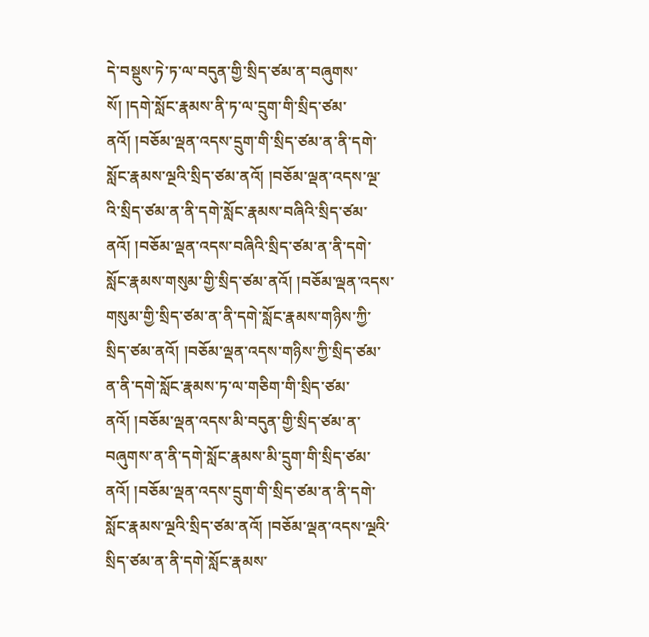དེ་བསྡུས་ཏེ་ཏ་ལ་བདུན་གྱི་སྲིད་ཙམ་ན་བཞུགས་སོ། །དགེ་སློང་རྣམས་ནི་ཏ་ལ་དྲུག་གི་སྲིད་ཙམ་ནའོ། །བཅོམ་ལྡན་འདས་དྲུག་གི་སྲིད་ཙམ་ན་ནི་དགེ་སློང་རྣམས་ལྔའི་སྲིད་ཙམ་ནའོ། །བཅོམ་ལྡན་འདས་ལྔ་འི་སྲིད་ཙམ་ན་ནི་དགེ་སློང་རྣམས་བཞིའི་སྲིད་ཙམ་ནའོ། །བཅོམ་ལྡན་འདས་བཞིའི་སྲིད་ཙམ་ན་ནི་དགེ་སློང་རྣམས་གསུམ་གྱི་སྲིད་ཙམ་ནའོ། །བཅོམ་ལྡན་འདས་གསུམ་གྱི་སྲིད་ཙམ་ན་ནི་དགེ་སློང་རྣམས་གཉིས་ཀྱི་སྲིད་ཙམ་ནའོ། །བཅོམ་ལྡན་འདས་གཉིས་ཀྱི་སྲིད་ཙམ་ན་ནི་དགེ་སློང་རྣམས་ཏ་ལ་གཅིག་གི་སྲིད་ཙམ་ནའོ། །བཅོམ་ལྡན་འདས་མི་བདུན་གྱི་སྲིད་ཙམ་ན་བཞུགས་ན་ནི་དགེ་སློང་རྣམས་མི་དྲུག་གི་སྲིད་ཙམ་ནའོ། །བཅོམ་ལྡན་འདས་དྲུག་གི་སྲིད་ཙམ་ན་ནི་དགེ་སློང་རྣམས་ལྔའི་སྲིད་ཙམ་ནའོ། །བཅོམ་ལྡན་འདས་ལྔའི་སྲིད་ཙམ་ན་ནི་དགེ་སློང་རྣམས་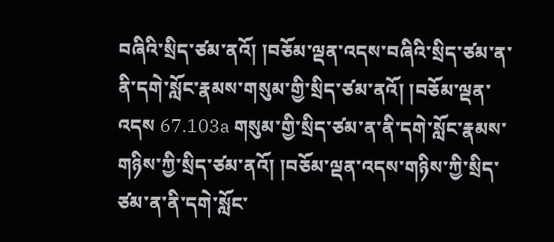བཞིའི་སྲིད་ཙམ་ནའོ། །བཅོམ་ལྡན་འདས་བཞིའི་སྲིད་ཙམ་ན་ནི་དགེ་སློང་རྣམས་གསུམ་གྱི་སྲིད་ཙམ་ནའོ། །བཅོམ་ལྡན་འདས 67.103a གསུམ་གྱི་སྲིད་ཙམ་ན་ནི་དགེ་སློང་རྣམས་གཉིས་ཀྱི་སྲིད་ཙམ་ནའོ། །བཅོམ་ལྡན་འདས་གཉིས་ཀྱི་སྲིད་ཙམ་ན་ནི་དགེ་སློང་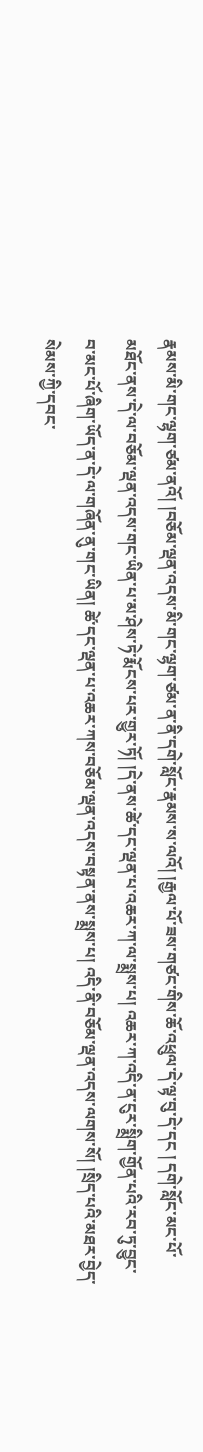རྣམས་མི་གང་ལྷག་ཙམ་ནའོ། །བཅོམ་ལྡན་འདས་མི་གང་ལྷག་ཙམ་ན་ནི་དགེ་སློང་རྣམས་ས་ལའོ། །རྒྱལ་པོ་ཟས་གཙང་གིས་ཆོ་འཕྲུལ་དེ་ལྟ་བུ་དེ་དང ། དགེ་སློང་མང་པོ་མཐོང་ནས་དེ་ལ་བཅོམ་ལྡན་འདས་གང་ཡིན་པ་མ་ཤེས་ཏེ་རྨོངས་པར་གྱུར་ཏོ། །དེ་ནས་ཚེ་དང་ལྡན་པ་འཆར་ཀ་ལ་སྨྲས་པ། འཆར་ཀ་འདི་ན་ངུར་སྨྲིག་གྱོན་པའི་རབ་ཏུ་བྱུང་བ་མང་པོ་ཞིག་ཡོད་ན་དེ་ལ་གཞོན་ནུ་གང་ཡིན། ཚེ་དང་ལྡན་པ་འཆར་ཀས་བཅོམ་ལྡན་འདས་བསྟན་ནས་སྨྲས་པ། འདི་ནི་བཅོམ་ལྡན་འདས་ལགས་སོ། །སྲིད་པའི་མཐར་བྱེད་སེམས་ཀྱི་དབང་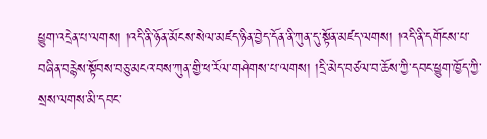ཕྱུག་འདྲེན་པ་ལགས། །འདི་ནི་ཉོན་མོངས་སེལ་མཛད་ཉིན་བྱེད་དོན་ནི་ཀུན་དུ་སྟོན་མཛད་ལགས། །འདི་ནི་དགོངས་པ་བཞིན་བརྙེས་སྟོབས་བཅུ་མངའ་བས་ཀུན་གྱི་ཕ་རོལ་གཤེགས་པ་ལགས། །དྲི་མེད་བཙལ་བ་ཆོས་ཀྱི་དབང་ཕྱུག་ཁྱོད་ཀྱི་སྲས་ལགས་མི་དབང་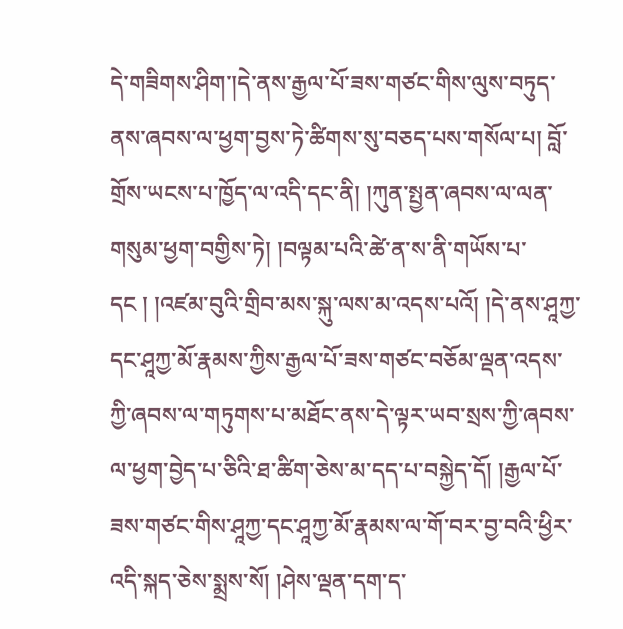དེ་གཟིགས་ཤིག་།དེ་ནས་རྒྱལ་པོ་ཟས་གཙང་གིས་ལུས་བཏུད་ནས་ཞབས་ལ་ཕྱག་བྱས་ཏེ་ཚིགས་སུ་བཅད་པས་གསོལ་པ། བློ་གྲོས་ཡངས་པ་ཁྱོད་ལ་འདི་དང་ནི། །ཀུན་སྤྱན་ཞབས་ལ་ལན་གསུམ་ཕྱག་བགྱིས་ཏེ། །བལྟམ་པའི་ཚེ་ན་ས་ནི་གཡོས་པ་དང ། །འཛམ་བུའི་གྲིབ་མས་སྐུ་ལས་མ་འདས་པའོ། །དེ་ནས་ཤཱཀྱ་དང་ཤཱཀྱ་མོ་རྣམས་ཀྱིས་རྒྱལ་པོ་ཟས་གཙང་བཅོམ་ལྡན་འདས་ཀྱི་ཞབས་ལ་གཏུགས་པ་མཐོང་ནས་དེ་ལྟར་ཡབ་སྲས་ཀྱི་ཞབས་ལ་ཕྱག་བྱེད་པ་ཅིའི་ཐ་ཚིག་ཅེས་མ་དད་པ་བསྐྱེད་དོ། །རྒྱལ་པོ་ཟས་གཙང་གིས་ཤཱཀྱ་དང་ཤཱཀྱ་མོ་རྣམས་ལ་གོ་བར་བྱ་བའི་ཕྱིར་འདི་སྐད་ཅེས་སྨྲས་སོ། །ཤེས་ལྡན་དག་ད་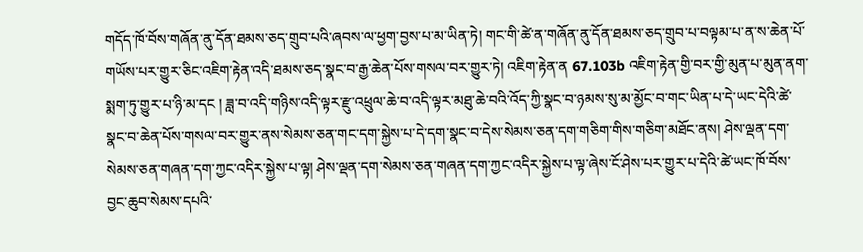གདོད་ཁོ་བོས་གཞོན་ནུ་དོན་ཐམས་ཅད་གྲུབ་པའི་ཞབས་ལ་ཕྱག་བྱས་པ་མ་ཡིན་ཏེ། གང་གི་ཚེ་ན་གཞོན་ནུ་དོན་ཐམས་ཅད་གྲུབ་པ་བལྟམ་པ་ན་ས་ཆེན་པོ་གཡོས་པར་གྱུར་ཅིང་འཇིག་རྟེན་འདི་ཐམས་ཅད་སྣང་བ་རྒྱ་ཆེན་པོས་གསལ་བར་གྱུར་ཏེ། འཇིག་རྟེན་ན 67.103b འཇིག་རྟེན་གྱི་བར་གྱི་མུན་པ་མུན་ནག་སྨག་ཏུ་གྱུར་པ་ཉི་མ་དང ། ཟླ་བ་འདི་གཉིས་འདི་ལྟར་རྫུ་འཕྲུལ་ཆེ་བ་འདི་ལྟར་མཐུ་ཆེ་བའི་འོད་ཀྱི་སྣང་བ་ཉམས་སུ་མ་མྱོང་བ་གང་ཡིན་པ་དེ་ཡང་དེའི་ཚེ་སྣང་བ་ཆེན་པོས་གསལ་བར་གྱུར་ནས་སེམས་ཅན་གང་དག་སྐྱེས་པ་དེ་དག་སྣང་བ་དེས་སེམས་ཅན་དག་གཅིག་གིས་གཅིག་མཐོང་ནས། ཤེས་ལྡན་དག་སེམས་ཅན་གཞན་དག་ཀྱང་འདིར་སྐྱེས་པ་ལྟ། ཤེས་ལྡན་དག་སེམས་ཅན་གཞན་དག་ཀྱང་འདིར་སྐྱེས་པ་ལྟ་ཞེས་ངོ་ཤེས་པར་གྱུར་པ་དེའི་ཚེ་ཡང་ཁོ་བོས་བྱང་ཆུབ་སེམས་དཔའི་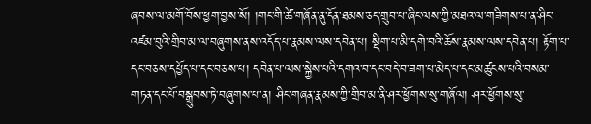ཞབས་ལ་མགོ་བོས་ཕྱག་བྱས་སོ། །གང་གི་ཚེ་གཞོན་ནུ་དོན་ཐམས་ཅད་གྲུབ་པ་ཞིང་ལས་ཀྱི་མཐའ་ལ་གཟིགས་པ་ན་ཤིང་འཛམ་བུའི་གྲིབ་མ་ལ་བཞུགས་ནས་འདོད་པ་རྣམས་ལས་དབེན་པ། སྡིག་པ་མི་དགེ་བའི་ཆོས་རྣམས་ལས་དབེན་པ། རྟོག་པ་དང་བཅས་དཔྱོད་པ་དང་བཅས་པ། དབེན་པ་ལས་སྐྱེས་པའི་དགའ་བ་དང་བདེ་བ་ཟག་པ་མེད་པ་དང་མཚུངས་པའི་བསམ་གཏན་དང་པོ་བསྒྲུབས་ཏེ་བཞུགས་པ་ན། ཤིང་གཞན་རྣམས་ཀྱི་གྲིབ་མ་ནི་ཤར་ཕྱོགས་སུ་གཞོལ། ཤར་ཕྱོགས་སུ་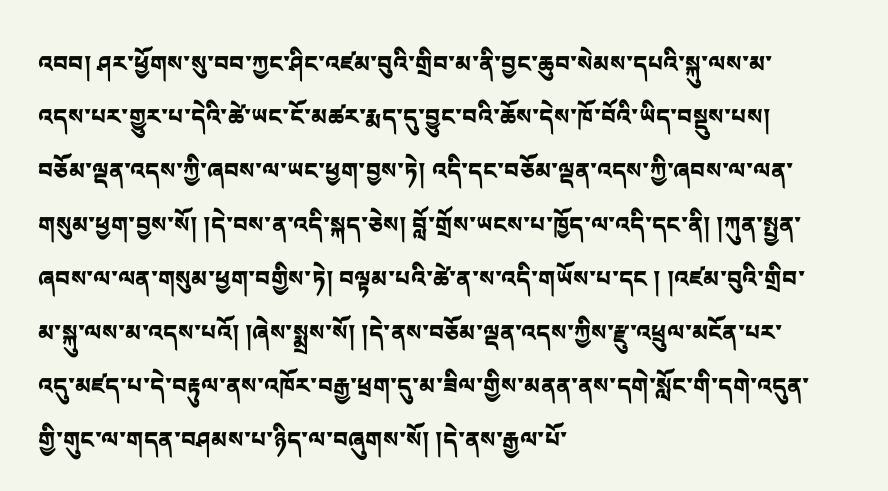འབབ། ཤར་ཕྱོགས་སུ་བབ་ཀྱང་ཤིང་འཛམ་བུའི་གྲིབ་མ་ནི་བྱང་ཆུབ་སེམས་དཔའི་སྐུ་ལས་མ་འདས་པར་གྱུར་པ་དེའི་ཚེ་ཡང་ངོ་མཚར་རྨད་དུ་བྱུང་བའི་ཆོས་དེས་ཁོ་བོའི་ཡིད་བསྡུས་པས། བཅོམ་ལྡན་འདས་ཀྱི་ཞབས་ལ་ཡང་ཕྱག་བྱས་ཏེ། འདི་དང་བཅོམ་ལྡན་འདས་ཀྱི་ཞབས་ལ་ལན་གསུམ་ཕྱག་བྱས་སོ། །དེ་བས་ན་འདི་སྐད་ཅེས། བློ་གྲོས་ཡངས་པ་ཁྱོད་ལ་འདི་དང་ནི། །ཀུན་སྤྱན་ཞབས་ལ་ལན་གསུམ་ཕྱག་བགྱིས་ཏེ། བལྟམ་པའི་ཚེ་ན་ས་འདི་གཡོས་པ་དང ། །འཛམ་བུའི་གྲིབ་མ་སྐུ་ལས་མ་འདས་པའོ། །ཞེས་སྨྲས་སོ། །དེ་ནས་བཅོམ་ལྡན་འདས་ཀྱིས་རྫུ་འཕྲུལ་མངོན་པར་འདུ་མཛད་པ་དེ་བརྟུལ་ནས་འཁོར་བརྒྱ་ཕྲག་དུ་མ་ཟིལ་གྱིས་མནན་ནས་དགེ་སློང་གི་དགེ་འདུན་གྱི་གུང་ལ་གདན་བཤམས་པ་ཉིད་ལ་བཞུགས་སོ། །དེ་ནས་རྒྱལ་པོ་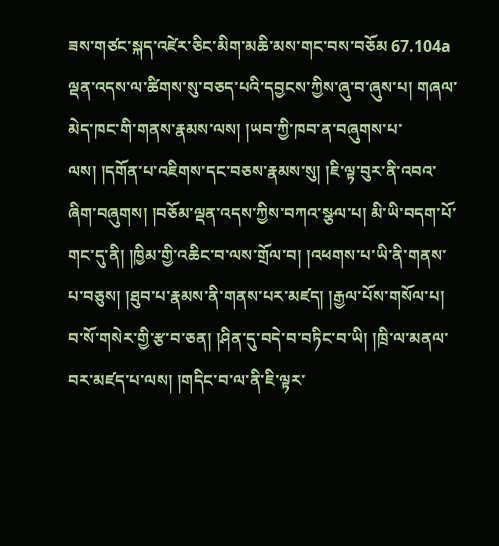ཟས་གཙང་སྐད་འཛེར་ཅིང་མིག་མཆི་མས་གང་བས་བཅོམ 67.104a ལྡན་འདས་ལ་ཚིགས་སུ་བཅད་པའི་དབྱངས་ཀྱིས་ཞུ་བ་ཞུས་པ། གཞལ་མེད་ཁང་གི་གནས་རྣམས་ལས། །ཡབ་ཀྱི་ཁབ་ན་བཞུགས་པ་ལས། །དགོན་པ་འཇིགས་དང་བཅས་རྣམས་སུ། །ཇི་ལྟ་བུར་ནི་འབའ་ཞིག་བཞུགས། །བཅོམ་ལྡན་འདས་ཀྱིས་བཀའ་སྩལ་པ། མི་ཡི་བདག་པོ་གང་དུ་ནི། །ཁྱིམ་གྱི་འཆིང་བ་ལས་གྲོལ་བ། །འཕགས་པ་ཡི་ནི་གནས་པ་བཅུས། །ཐུབ་པ་རྣམས་ནི་གནས་པར་མཛད། །རྒྱལ་པོས་གསོལ་པ། བ་སོ་གསེར་གྱི་རྩ་བ་ཅན། །ཤིན་དུ་བདེ་བ་བཏིང་བ་ཡི། །ཁྲི་ལ་མནལ་བར་མཛད་པ་ལས། །གདིང་བ་ལ་ནི་ཇི་ལྟར་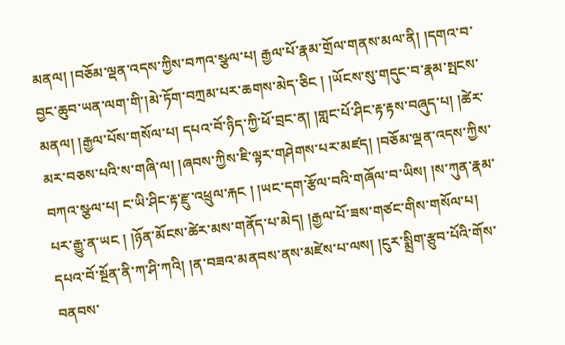མནལ། །བཅོམ་ལྡན་འདས་ཀྱིས་བཀའ་སྩལ་པ། རྒྱལ་པོ་རྣམ་གྲོལ་གནས་མལ་ནི། །དགའ་བ་བྱང་ཆུབ་ཡན་ལག་གི་།མེ་ཏོག་བཀྲམ་པར་ཆགས་མེད་ཅིང ། །ཡོངས་སུ་གདུང་བ་རྣམ་སྤངས་མནལ། །རྒྱལ་པོས་གསོལ་པ། དཔའ་བོ་ཉིད་ཀྱི་ཕོ་བྲང་ན། །གླང་པོ་ཤིང་རྟ་རྟས་བཞུད་པ། །ཚེར་མར་བཅས་པའི་ས་གཞི་ལ། །ཞབས་ཀྱིས་ཇི་ལྟར་གཤེགས་པར་མཛད། །བཅོམ་ལྡན་འདས་ཀྱིས་བཀའ་སྩལ་པ། ང་ཡི་ཤིང་རྟ་རྫུ་འཕྲུལ་རྐང ། །ཡང་དག་རྩོལ་བའི་གཞོལ་བ་ཡིས། །ས་ཀུན་རྣམ་པར་རྒྱུ་ན་ཡང ། །ཉོན་མོངས་ཚེར་མས་གནོད་པ་མེད། །རྒྱལ་པོ་ཟས་གཙང་གིས་གསོལ་པ། དཔའ་བོ་སྔོན་ནི་ཀ་ཤི་ཀའི། །ན་བཟའ་མནབས་ནས་མཛེས་པ་ལས། །ངུར་སྨྲིག་རྩུབ་པོའི་གོས་བནབས་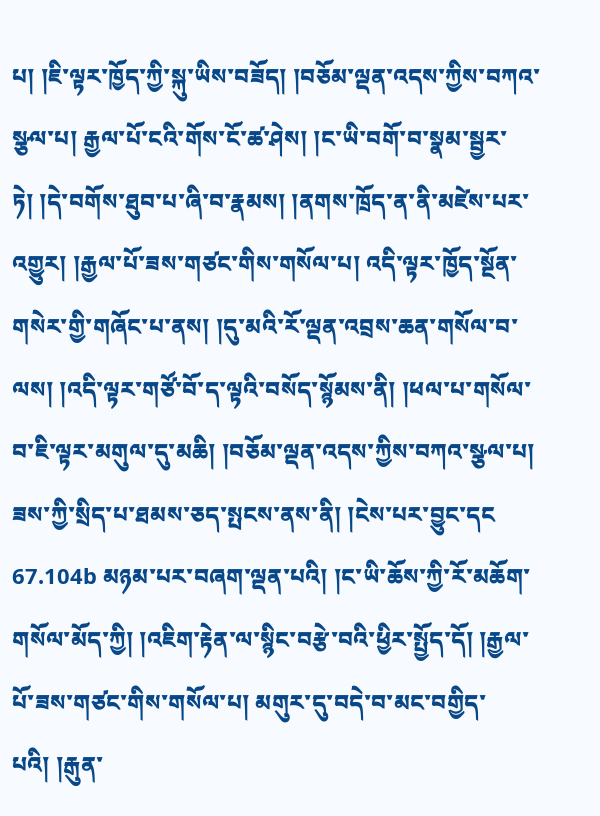པ། །ཇི་ལྟར་ཁྱོད་ཀྱི་སྐུ་ཡིས་བཟོད། །བཅོམ་ལྡན་འདས་ཀྱིས་བཀའ་སྩལ་པ། རྒྱལ་པོ་ངའི་གོས་ངོ་ཚ་ཤེས། །ང་ཡི་བགོ་བ་སྣམ་སྦྱར་ཏེ། །དེ་བགོས་ཐུབ་པ་ཞི་བ་རྣམས། །ནགས་ཁྲོད་ན་ནི་མཛེས་པར་འགྱུར། །རྒྱལ་པོ་ཟས་གཙང་གིས་གསོལ་པ། འདི་ལྟར་ཁྱོད་སྔོན་གསེར་གྱི་གཞོང་པ་ནས། །དུ་མའི་རོ་ལྡན་འབྲས་ཆན་གསོལ་བ་ལས། །འདི་ལྟར་གཙོ་བོ་ད་ལྟའི་བསོད་སྙོམས་ནི། །ཕལ་པ་གསོལ་བ་ཇི་ལྟར་མགུལ་དུ་མཆི། །བཅོམ་ལྡན་འདས་ཀྱིས་བཀའ་སྩལ་པ། ཟས་ཀྱི་སྲིད་པ་ཐམས་ཅད་སྤངས་ནས་ནི། །ངེས་པར་བྱུང་དང 67.104b མཉམ་པར་བཞག་ལྡན་པའི། །ང་ཡི་ཆོས་ཀྱི་རོ་མཆོག་གསོལ་མོད་ཀྱི། །འཇིག་རྟེན་ལ་སྙིང་བརྩེ་བའི་ཕྱིར་སྤྱོད་དོ། །རྒྱལ་པོ་ཟས་གཙང་གིས་གསོལ་པ། མགུར་དུ་བདེ་བ་མང་བགྱིད་པའི། །རྒུན་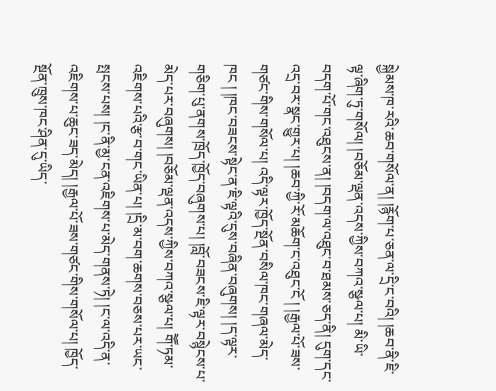སྐྱེམས་ཁ་རའི་ཆབ་གསོལ་ན། །རྙོག་པ་ཅན་ལ་དྲི་ང་བའི། །ཆབ་ནི་ཇི་ལྟ་ཞིག་ཏུ་གསོལ། །བཅོམ་ལྡན་འདས་ཀྱིས་བཀའ་སྩལ་པ། མི་ཡི་བདག་པོ་གང་འཐུངས་ན། །བདག་ལ་འཐུང་བ་ཐམས་ཅད་ནི། དུག་དང་འདྲ་བར་སྣང་གྱུར་པ། །ཆབ་ཀྱི་རོ་མཆོག་ང་འཐུང་ངོ ། །རྒྱལ་པོ་ཟས་གཙང་གིས་གསོལ་པ། འདི་ལྟར་ཁྱོད་སྔོན་བསིལ་ཁང་གཞལ་མེད་ཁང ། །ཁང་བཟངས་སྟེང་ན་ཇི་ལྟའི་དུས་བཞིན་བཞུགས། །ད་ལྟར་གཅིག་པུ་ནགས་ཁྲོད་ཁྱོད་བཞུགས་པ། །བློ་བཟངས་ཇི་ལྟར་བསྙེངས་པ་མེད་པར་བཞུགས། །བཅོམ་ལྡན་འདས་ཀྱིས་བཀའ་སྩལ་པ། གཽ་ཏམ་འཇིགས་པའི་རྩ་བ་གང་ཡིན་པ། །དྲི་མ་བག་ཆགས་བཅས་པར་ཡང་སྤངས་པས། །ང་ནི་མྱ་ངན་འཇིགས་པ་མེད་གནས་ཏེ། །ང་ལ་འདི་ན་འཇིགས་པ་ཆུང་ཟད་མེད། །རྒྱལ་པོ་ཟས་གཙང་གིས་གསོལ་པ། ཁྱོད་སྔོན་ཁྲུས་ཁང་ཤིན་དུ་ཡིད་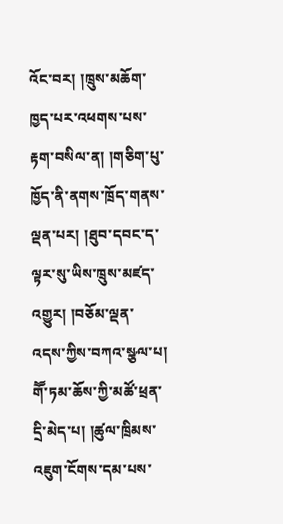འོང་བར། །ཁྲུས་མཆོག་ཁྱད་པར་འཕགས་པས་རྟག་བསིལ་ན། །གཅིག་པུ་ཁྱོད་ནི་ནགས་ཁྲོད་གནས་ལྡན་པར། །ཐུབ་དབང་ད་ལྟར་སུ་ཡིས་ཁྲུས་མཛད་འགྱུར། །བཅོམ་ལྡན་འདས་ཀྱིས་བཀའ་སྩལ་པ། གཽ་ཏམ་ཆོས་ཀྱི་མཚོ་ཕྲན་དྲི་མེད་པ། །ཚུལ་ཁྲིམས་འཇུག་ངོགས་དམ་པས་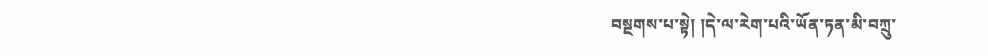བསྔགས་པ་སྟེ། །དེ་ལ་རེག་པའི་ཡོན་ཏན་མི་བཀྲུ་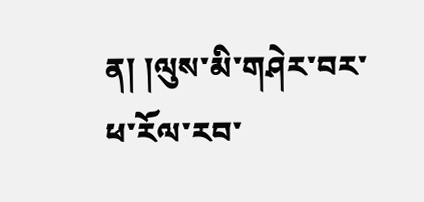ན། །ལུས་མི་གཤེར་བར་ཕ་རོལ་རབ་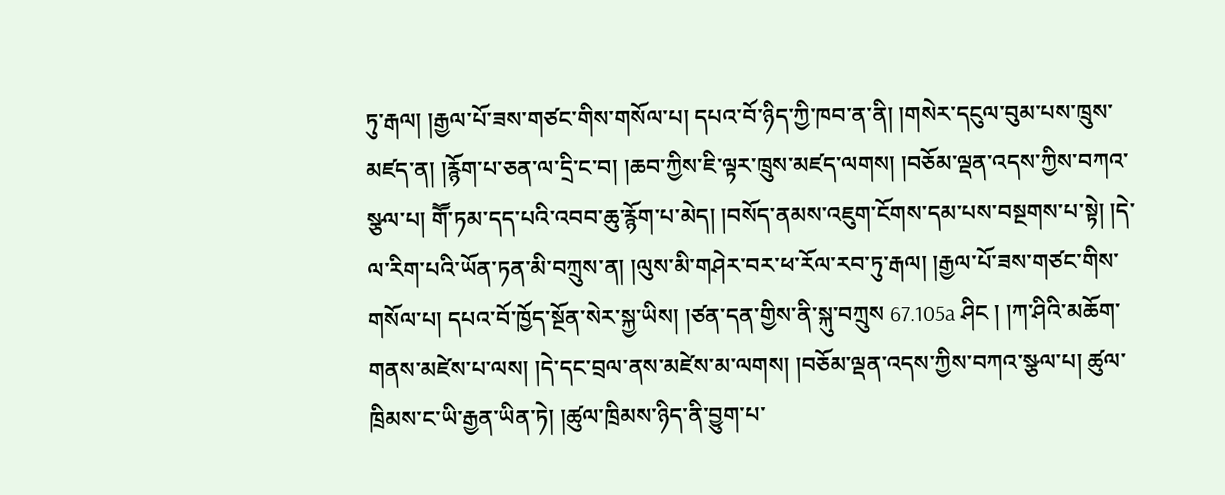ཏུ་རྒལ། །རྒྱལ་པོ་ཟས་གཙང་གིས་གསོལ་པ། དཔའ་བོ་ཉིད་ཀྱི་ཁབ་ན་ནི། །གསེར་དངུལ་བུམ་པས་ཁྲུས་མཛད་ན། །རྙོག་པ་ཅན་ལ་དྲི་ང་བ། །ཆབ་ཀྱིས་ཇི་ལྟར་ཁྲུས་མཛད་ལགས། །བཅོམ་ལྡན་འདས་ཀྱིས་བཀའ་སྩལ་པ། གཽ་ཏམ་དད་པའི་འབབ་ཆུ་རྙོག་པ་མེད། །བསོད་ནམས་འཇུག་ངོགས་དམ་པས་བསྔགས་པ་སྟེ། །དེ་ལ་རིག་པའི་ཡོན་ཏན་མི་བཀྲུས་ན། །ལུས་མི་གཤེར་བར་ཕ་རོལ་རབ་ཏུ་རྒལ། །རྒྱལ་པོ་ཟས་གཙང་གིས་གསོལ་པ། དཔའ་བོ་ཁྱོད་སྔོན་སེར་སྐྱ་ཡིས། །ཙན་དན་གྱིས་ནི་སྐུ་བཀྲུས 67.105a ཤིང ། །ཀ་ཤིའི་མཆོག་གནས་མཛེས་པ་ལས། །དེ་དང་བྲལ་ནས་མཛེས་མ་ལགས། །བཅོམ་ལྡན་འདས་ཀྱིས་བཀའ་སྩལ་པ། ཚུལ་ཁྲིམས་ང་ཡི་རྒྱན་ཡིན་ཏེ། །ཚུལ་ཁྲིམས་ཉིད་ནི་བྱུག་པ་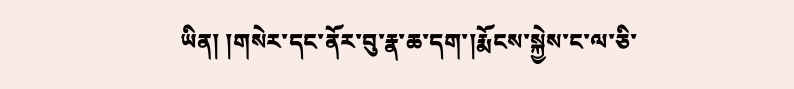ཡིན། །གསེར་དང་ནོར་བུ་རྣ་ཆ་དག་།རྨོངས་སྐྱེས་ང་ལ་ཅི་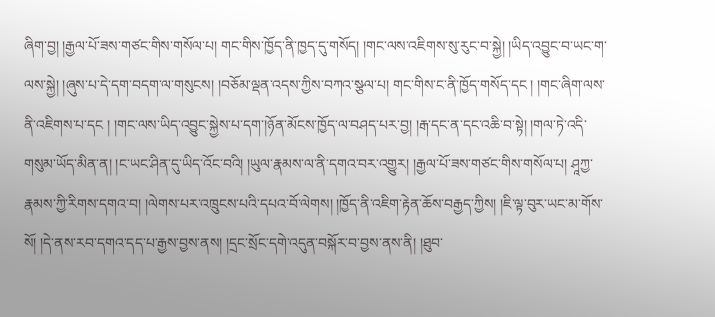ཞིག་བྱ། །རྒྱལ་པོ་ཟས་གཙང་གིས་གསོལ་པ། གང་གིས་ཁྱོད་ནི་ཁྱད་དུ་གསོད། །གང་ལས་འཇིགས་སུ་རུང་བ་སྐྱེ། །ཡིད་འབྱུང་བ་ཡང་ག་ལས་སྐྱེ། །ཞུས་པ་དེ་དག་བདག་ལ་གསུངས། །བཅོམ་ལྡན་འདས་ཀྱིས་བཀའ་སྩལ་པ། གང་གིས་ང་ནི་ཁྱོད་གསོད་དང ། །གང་ཞིག་ལས་ནི་འཇིགས་པ་དང ། །གང་ལས་ཡིད་འབྱུང་སྐྱེས་པ་དག་།ཉོན་མོངས་ཁྱོད་ལ་བཤད་པར་བྱ། །རྒ་དང་ན་དང་འཆི་བ་སྟེ། །གལ་ཏེ་འདི་གསུམ་ཡོད་མིན་ན། །ང་ཡང་ཤིན་དུ་ཡིད་འོང་བའི། །ཡུལ་རྣམས་ལ་ནི་དགའ་བར་འགྱུར། །རྒྱལ་པོ་ཟས་གཙང་གིས་གསོལ་པ། ཤཱཀྱ་རྣམས་ཀྱི་རིགས་དགའ་བ། །ལེགས་པར་འཁྲུངས་པའི་དཔའ་བོ་ལེགས། །ཁྱོད་ནི་འཇིག་རྟེན་ཆོས་བརྒྱད་ཀྱིས། །ཇི་ལྟ་བུར་ཡང་མ་གོས་སོ། །དེ་ནས་རབ་དགའ་དད་པ་རྒྱས་བྱས་ནས། །དྲང་སྲོང་དགེ་འདུན་བསྐོར་བ་བྱས་ནས་ནི། །ཐུབ་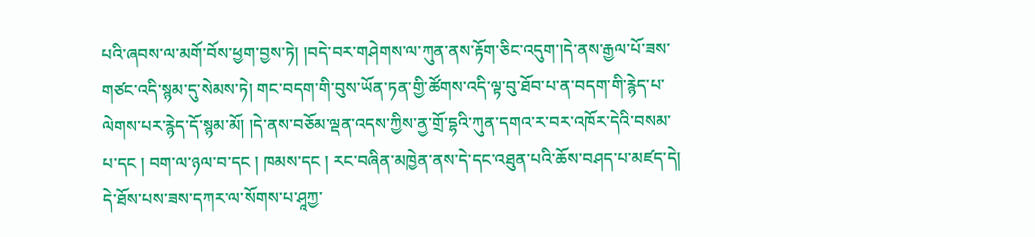པའི་ཞབས་ལ་མགོ་བོས་ཕྱག་བྱས་ཏེ། །བདེ་བར་གཤེགས་ལ་ཀུན་ནས་རྟོག་ཅིང་འདུག་།དེ་ནས་རྒྱལ་པོ་ཟས་གཙང་འདི་སྙམ་དུ་སེམས་ཏེ། གང་བདག་གི་བུས་ཡོན་ཏན་གྱི་ཚོགས་འདི་ལྟ་བུ་ཐོབ་པ་ན་བདག་གི་རྙེད་པ་ལེགས་པར་རྙེད་དོ་སྙམ་མོ། །དེ་ནས་བཅོམ་ལྡན་འདས་ཀྱིས་ནྱ་གྲོ་དྷའི་ཀུན་དགའ་ར་བར་འཁོར་དེའི་བསམ་པ་དང ། བག་ལ་ཉལ་བ་དང ། ཁམས་དང ། རང་བཞིན་མཁྱེན་ནས་དེ་དང་འཐུན་པའི་ཆོས་བཤད་པ་མཛད་དེ། དེ་ཐོས་པས་ཟས་དཀར་ལ་སོགས་པ་ཤཱཀྱ་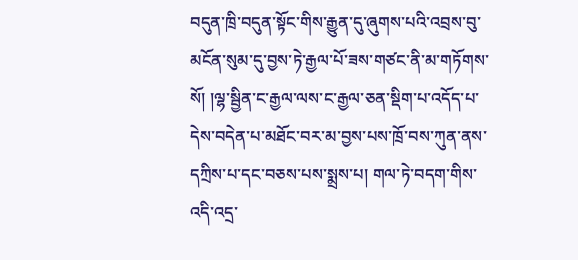བདུན་ཁྲི་བདུན་སྟོང་གིས་རྒྱུན་དུ་ཞུགས་པའི་འབྲས་བུ་མངོན་སུམ་དུ་བྱས་ཏེ་རྒྱལ་པོ་ཟས་གཙང་ནི་མ་གཏོགས་སོ། །ལྷ་སྦྱིན་ང་རྒྱལ་ལས་ང་རྒྱལ་ཅན་སྡིག་པ་འདོད་པ་དེས་བདེན་པ་མཐོང་བར་མ་བྱས་པས་ཁྲོ་བས་ཀུན་ནས་དཀྲིས་པ་དང་བཅས་པས་སྨྲས་པ། གལ་ཏེ་བདག་གིས་འདི་འདྲ་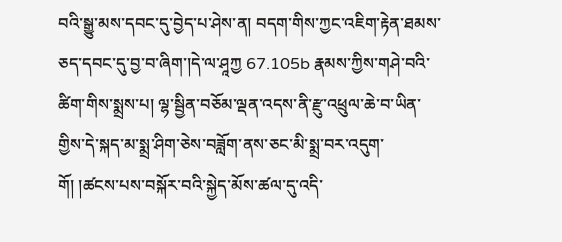བའི་སྒྱུ་མས་དབང་དུ་བྱེད་པ་ཤེས་ན། བདག་གིས་ཀྱང་འཇིག་རྟེན་ཐམས་ཅད་དབང་དུ་བྱ་བ་ཞིག་།དེ་ལ་ཤཱཀྱ 67.105b རྣམས་ཀྱིས་གཤེ་བའི་ཚིག་གིས་སྨྲས་པ། ལྷ་སྦྱིན་བཅོམ་ལྡན་འདས་ནི་རྫུ་འཕྲུལ་ཆེ་བ་ཡིན་གྱིས་དེ་སྐད་མ་སྨྲ་ཤིག་ཅེས་བཟློག་ནས་ཅང་མི་སྨྲ་བར་འདུག་གོ། །ཚངས་པས་བསྐོར་བའི་སྐྱེད་མོས་ཚལ་དུ་འདི་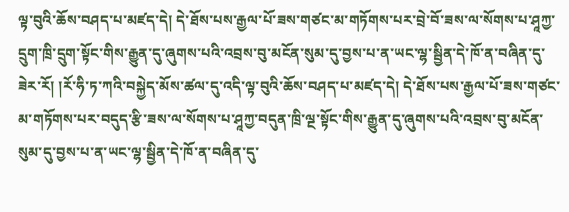ལྟ་བུའི་ཆོས་བཤད་པ་མཛད་དེ། དེ་ཐོས་པས་རྒྱལ་པོ་ཟས་གཙང་མ་གཏོགས་པར་བྲེ་བོ་ཟས་ལ་སོགས་པ་ཤཱཀྱ་དྲུག་ཁྲི་དྲུག་སྟོང་གིས་རྒྱུན་དུ་ཞུགས་པའི་འབྲས་བུ་མངོན་སུམ་དུ་བྱས་པ་ན་ཡང་ལྷ་སྦྱིན་དེ་ཁོ་ན་བཞིན་དུ་ཟེར་རོ། །རོ་ཧི་ཏ་ཀའི་བསྐྱེད་མོས་ཚལ་དུ་འདི་ལྟ་བུའི་ཆོས་བཤད་པ་མཛད་དེ། དེ་ཐོས་པས་རྒྱལ་པོ་ཟས་གཙང་མ་གཏོགས་པར་བདུད་རྩི་ཟས་ལ་སོགས་པ་ཤཱཀྱ་བདུན་ཁྲི་ལྔ་སྟོང་གིས་རྒྱུན་དུ་ཞུགས་པའི་འབྲས་བུ་མངོན་སུམ་དུ་བྱས་པ་ན་ཡང་ལྷ་སྦྱིན་དེ་ཁོ་ན་བཞིན་དུ་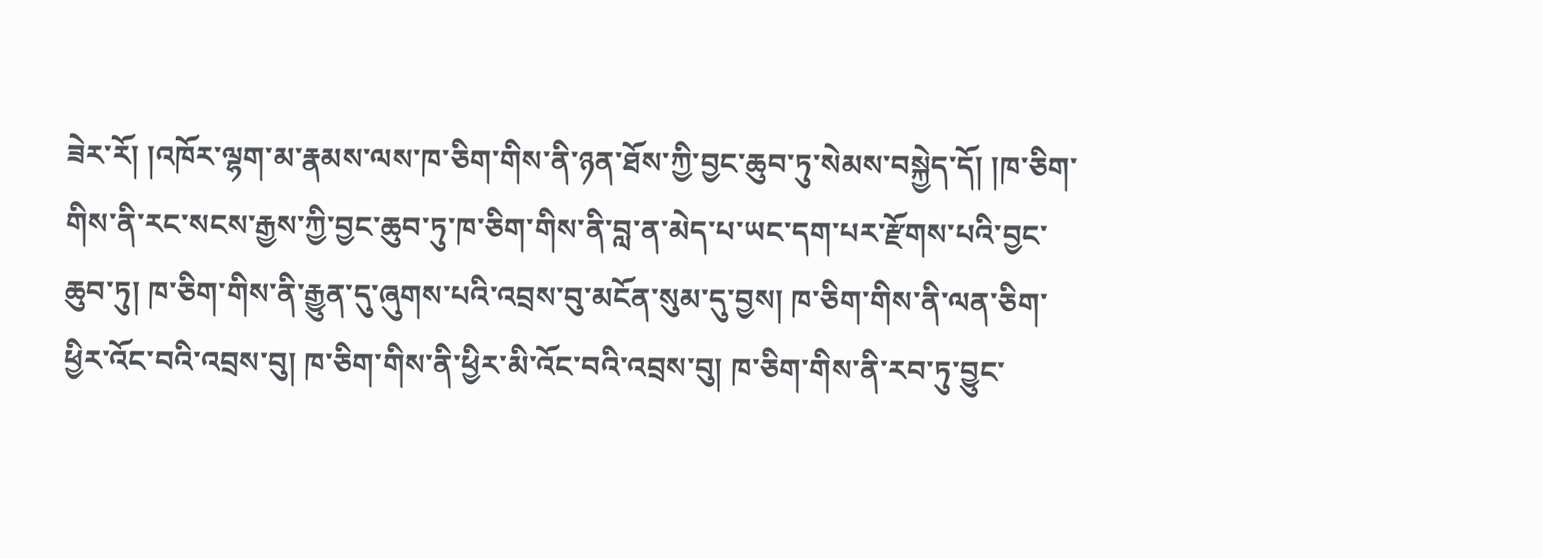ཟེར་རོ། །འཁོར་ལྷག་མ་རྣམས་ལས་ཁ་ཅིག་གིས་ནི་ཉན་ཐོས་ཀྱི་བྱང་ཆུབ་ཏུ་སེམས་བསྐྱེད་དོ། །ཁ་ཅིག་གིས་ནི་རང་སངས་རྒྱས་ཀྱི་བྱང་ཆུབ་ཏུ་ཁ་ཅིག་གིས་ནི་བླ་ན་མེད་པ་ཡང་དག་པར་རྫོགས་པའི་བྱང་ཆུབ་ཏུ། ཁ་ཅིག་གིས་ནི་རྒྱུན་དུ་ཞུགས་པའི་འབྲས་བུ་མངོན་སུམ་དུ་བྱས། ཁ་ཅིག་གིས་ནི་ལན་ཅིག་ཕྱིར་འོང་བའི་འབྲས་བུ། ཁ་ཅིག་གིས་ནི་ཕྱིར་མི་འོང་བའི་འབྲས་བུ། ཁ་ཅིག་གིས་ནི་རབ་ཏུ་བྱུང་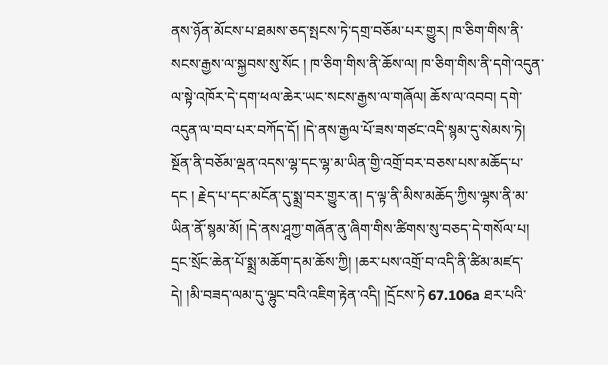ནས་ཉོན་མོངས་པ་ཐམས་ཅད་སྤངས་ཏེ་དགྲ་བཅོམ་པར་གྱུར། ཁ་ཅིག་གིས་ནི་སངས་རྒྱས་ལ་སྐྱབས་སུ་སོང ། ཁ་ཅིག་གིས་ནི་ཆོས་ལ། ཁ་ཅིག་གིས་ནི་དགེ་འདུན་ལ་སྟེ་འཁོར་དེ་དག་ཕལ་ཆེར་ཡང་སངས་རྒྱས་ལ་གཞོལ། ཆོས་ལ་འབབ། དགེ་འདུན་ལ་བབ་པར་བཀོད་དོ། །དེ་ནས་རྒྱལ་པོ་ཟས་གཙང་འདི་སྙམ་དུ་སེམས་ཏེ། སྔོན་ནི་བཅོམ་ལྡན་འདས་ལྷ་དང་ལྷ་མ་ཡིན་གྱི་འགྲོ་བར་བཅས་པས་མཆོད་པ་དང ། རྗེད་པ་དང་མངོན་དུ་སྨྲ་བར་གྱུར་ན། ད་ལྟ་ནི་མིས་མཆོད་ཀྱིས་ལྷས་ནི་མ་ཡིན་ནོ་སྙམ་མོ། །དེ་ནས་ཤཱཀྱ་གཞོན་ནུ་ཞིག་གིས་ཚིགས་སུ་བཅད་དེ་གསོལ་པ། དྲང་སྲོང་ཆེན་པོ་སྨྲ་མཆོག་དམ་ཆོས་ཀྱི། །ཆར་པས་འགྲོ་བ་འདི་ནི་ཚིམ་མཛད་དེ། །མི་བཟད་ལམ་དུ་ལྷུང་བའི་འཇིག་རྟེན་འདི། །དྲོངས་ཏེ 67.106a ཐར་པའི་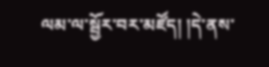ལམ་ལ་སྦྱོར་བར་མཛོད། །དེ་ནས་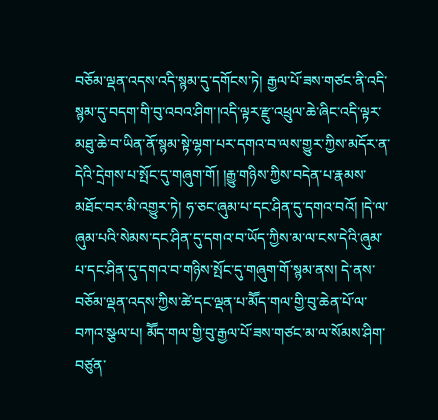བཅོམ་ལྡན་འདས་འདི་སྙམ་དུ་དགོངས་ཏེ། རྒྱལ་པོ་ཟས་གཙང་ནི་འདི་སྙམ་དུ་བདག་གི་བུ་འབའ་ཤིག་།འདི་ལྟར་རྫུ་འཕྲུལ་ཆེ་ཞིང་འདི་ལྟར་མཐུ་ཆེ་བ་ཡིན་ནོ་སྙམ་སྟེ་ལྷག་པར་དགའ་བ་ལས་གྱུར་ཀྱིས་མདོར་ན་དེའི་དྲེགས་པ་སྤོང་དུ་གཞུག་གོ། །རྒྱུ་གཉིས་ཀྱིས་བདེན་པ་རྣམས་མཐོང་བར་མི་འགྱུར་ཏེ། ཧ་ཅང་ཞུམ་པ་དང་ཤིན་དུ་དགའ་བའོ། །དེ་ལ་ཞུམ་པའི་སེམས་དང་ཤིན་དུ་དགའ་བ་ཡོད་ཀྱིས་མ་ལ་ངས་དེའི་ཞུམ་པ་དང་ཤིན་དུ་དགའ་བ་གཉིས་སྤོང་དུ་གཞུག་གོ་སྙམ་ནས། དེ་ནས་བཅོམ་ལྡན་འདས་ཀྱིས་ཚེ་དང་ལྡན་པ་མཽད་གལ་གྱི་བུ་ཆེན་པོ་ལ་བཀའ་སྩལ་པ། མཽད་གལ་གྱི་བུ་རྒྱལ་པོ་ཟས་གཙང་མ་ལ་སོམས་ཤིག་བཙུན་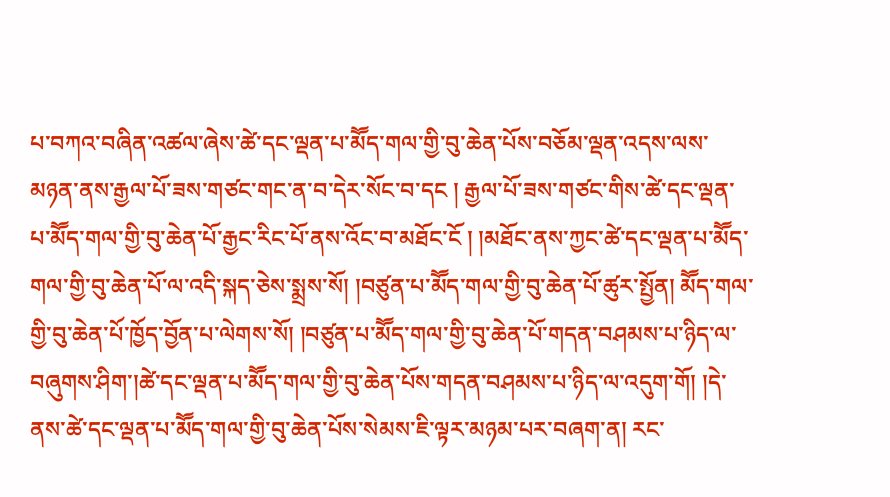པ་བཀའ་བཞིན་འཚལ་ཞེས་ཚེ་དང་ལྡན་པ་མཽད་གལ་གྱི་བུ་ཆེན་པོས་བཅོམ་ལྡན་འདས་ལས་མཉན་ནས་རྒྱལ་པོ་ཟས་གཙང་གང་ན་བ་དེར་སོང་བ་དང ། རྒྱལ་པོ་ཟས་གཙང་གིས་ཚེ་དང་ལྡན་པ་མཽད་གལ་གྱི་བུ་ཆེན་པོ་རྒྱང་རིང་པོ་ནས་འོང་བ་མཐོང་ངོ ། །མཐོང་ནས་ཀྱང་ཚེ་དང་ལྡན་པ་མཽད་གལ་གྱི་བུ་ཆེན་པོ་ལ་འདི་སྐད་ཅེས་སྨྲས་སོ། །བཙུན་པ་མཽད་གལ་གྱི་བུ་ཆེན་པོ་ཚུར་སྤྱོན། མཽད་གལ་གྱི་བུ་ཆེན་པོ་ཁྱོད་བྱོན་པ་ལེགས་སོ། །བཙུན་པ་མཽད་གལ་གྱི་བུ་ཆེན་པོ་གདན་བཤམས་པ་ཉིད་ལ་བཞུགས་ཤིག་།ཚེ་དང་ལྡན་པ་མཽད་གལ་གྱི་བུ་ཆེན་པོས་གདན་བཤམས་པ་ཉིད་ལ་འདུག་གོ། །དེ་ནས་ཚེ་དང་ལྡན་པ་མཽད་གལ་གྱི་བུ་ཆེན་པོས་སེམས་ཇི་ལྟར་མཉམ་པར་བཞག་ན། རང་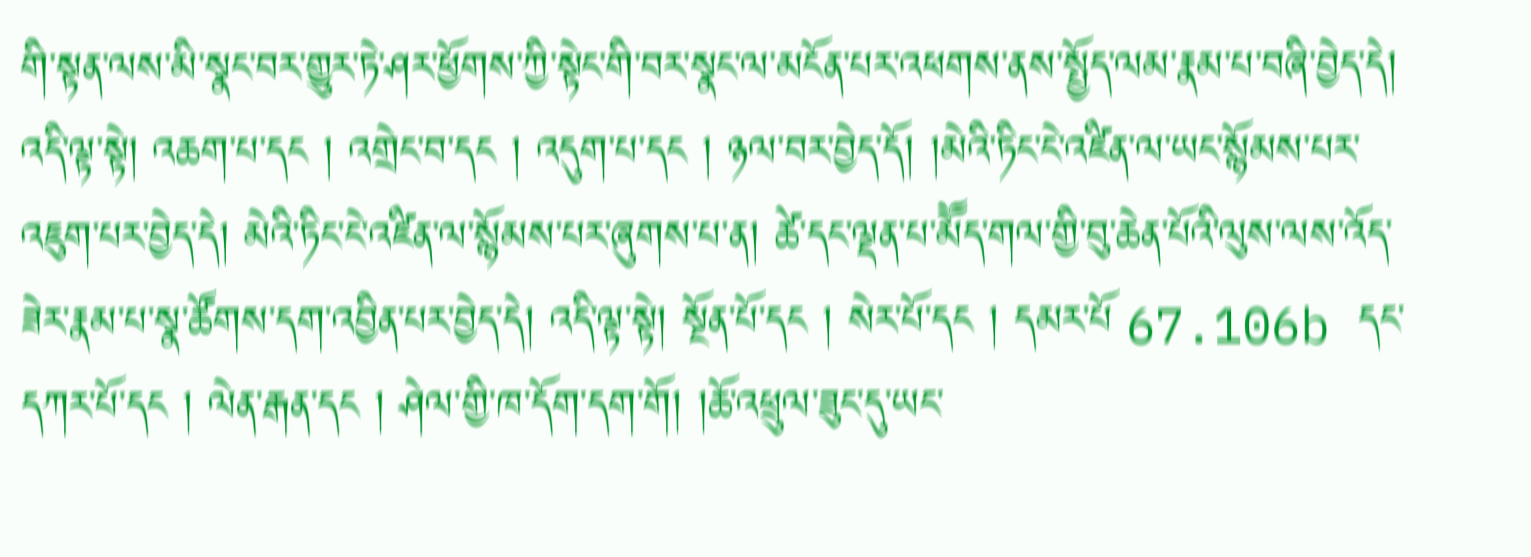གི་སྟན་ལས་མི་སྣང་བར་གྱུར་ཏེ་ཤར་ཕྱོགས་ཀྱི་སྟེང་གི་བར་སྣང་ལ་མངོན་པར་འཕགས་ནས་སྤྱོད་ལམ་རྣམ་པ་བཞི་བྱེད་དེ། འདི་ལྟ་སྟེ། འཆག་པ་དང ། འགྲེང་བ་དང ། འདུག་པ་དང ། ཉལ་བར་བྱེད་དོ། །མེའི་ཏིང་ངེ་འཛིན་ལ་ཡང་སྙོམས་པར་འཇུག་པར་བྱེད་དེ། མེའི་ཏིང་ངེ་འཛིན་ལ་སྙོམས་པར་ཞུགས་པ་ན། ཚེ་དང་ལྡན་པ་མཽད་གལ་གྱི་བུ་ཆེན་པོའི་ལུས་ལས་འོད་ཟེར་རྣམ་པ་སྣ་ཚོགས་དག་འབྱིན་པར་བྱེད་དེ། འདི་ལྟ་སྟེ། སྔོན་པོ་དང ། སེར་པོ་དང ། དམར་པོ 67.106b དང་དཀར་པོ་དང ། ལེན་རྒན་དང ། ཤེལ་གྱི་ཁ་དོག་དག་གོ། །ཆོ་འཕྲུལ་ཟུང་དུ་ཡང་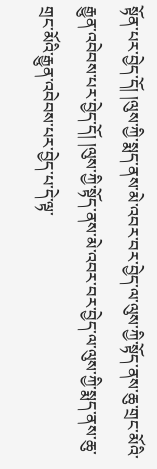སྟོན་པར་བྱེད་དོ། །ལུས་ཀྱི་སྨད་ནས་མེ་འབར་བར་བྱེད་ལ་ལུས་ཀྱི་སྟོད་ནས་ཆུ་གྲང་མོའི་རྒྱུན་འབེབས་པར་བྱེད་དོ། །ལུས་ཀྱི་སྟོད་ནས་མེ་འབར་བར་བྱེད་ལ་ལུས་ཀྱི་སྨད་ནས་ཆུ་གྲང་མོའི་རྒྱུན་འབེབས་པར་བྱེད་པ་དེ་ལྟ་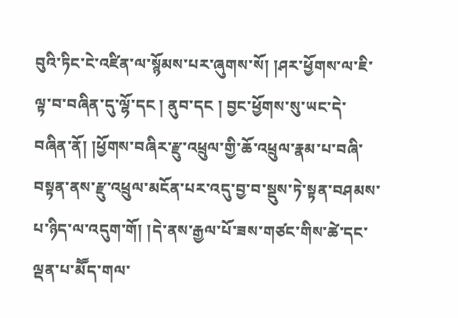བུའི་ཏིང་ངེ་འཛིན་ལ་སྙོམས་པར་ཞུགས་སོ། །ཤར་ཕྱོགས་ལ་ཇི་ལྟ་བ་བཞིན་དུ་ལྷོ་དང ། ནུབ་དང ། བྱང་ཕྱོགས་སུ་ཡང་དེ་བཞིན་ནོ། །ཕྱོགས་བཞིར་རྫུ་འཕྲུལ་གྱི་ཆོ་འཕྲུལ་རྣམ་པ་བཞི་བསྟན་ནས་རྫུ་འཕྲུལ་མངོན་པར་འདུ་བྱ་བ་སྡུས་ཏེ་སྟན་བཤམས་པ་ཉིད་ལ་འདུག་གོ། །དེ་ནས་རྒྱལ་པོ་ཟས་གཙང་གིས་ཚེ་དང་ལྡན་པ་མཽད་གལ་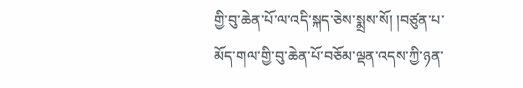གྱི་བུ་ཆེན་པོ་ལ་འདི་སྐད་ཅེས་སྨྲས་སོ། །བཙུན་པ་མོད་གལ་གྱི་བུ་ཆེན་པོ་བཅོམ་ལྡན་འདས་ཀྱི་ཉན་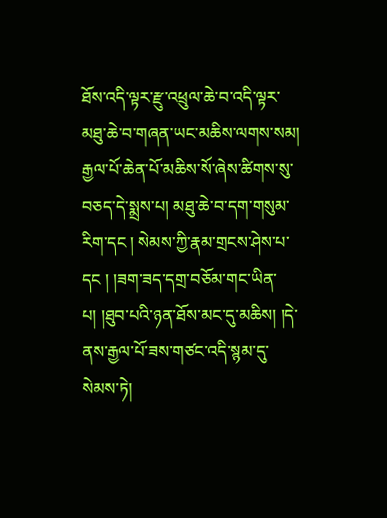ཐོས་འདི་ལྟར་རྫུ་འཕྲུལ་ཆེ་བ་འདི་ལྟར་མཐུ་ཆེ་བ་གཞན་ཡང་མཆིས་ལགས་སམ། རྒྱལ་པོ་ཆེན་པོ་མཆིས་སོ་ཞེས་ཚིགས་སུ་བཅད་དེ་སྨྲས་པ། མཐུ་ཆེ་བ་དག་གསུམ་རིག་དང ། སེམས་ཀྱི་རྣམ་གྲངས་ཤེས་པ་དང ། །ཟག་ཟད་དགྲ་བཅོམ་གང་ཡིན་པ། །ཐུབ་པའི་ཉན་ཐོས་མང་དུ་མཆིས། །དེ་ནས་རྒྱལ་པོ་ཟས་གཙང་འདི་སྙམ་དུ་སེམས་ཏེ།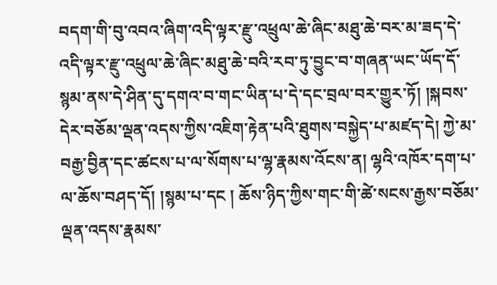བདག་གི་བུ་འབའ་ཞིག་འདི་ལྟར་རྫུ་འཕྲུལ་ཆེ་ཞིང་མཐུ་ཆེ་བར་མ་ཟད་དེ་འདི་ལྟར་རྫུ་འཕྲུལ་ཆེ་ཞིང་མཐུ་ཆེ་བའི་རབ་ཏུ་བྱུང་བ་གཞན་ཡང་ཡོད་དོ་སྙམ་ནས་དེ་ཤིན་དུ་དགའ་བ་གང་ཡིན་པ་དེ་དང་བྲལ་བར་གྱུར་ཏོ། །སྐབས་དེར་བཅོམ་ལྡན་འདས་ཀྱིས་འཇིག་རྟེན་པའི་ཐུགས་བསྐྱེད་པ་མཛད་དེ། ཀྱེ་མ་བརྒྱ་བྱིན་དང་ཚངས་པ་ལ་སོགས་པ་ལྷ་རྣམས་འོངས་ན། ལྷའི་འཁོར་དག་པ་ལ་ཆོས་བཤད་དོ། །སྙམ་པ་དང ། ཆོས་ཉིད་ཀྱིས་གང་གི་ཚེ་སངས་རྒྱས་བཅོམ་ལྡན་འདས་རྣམས་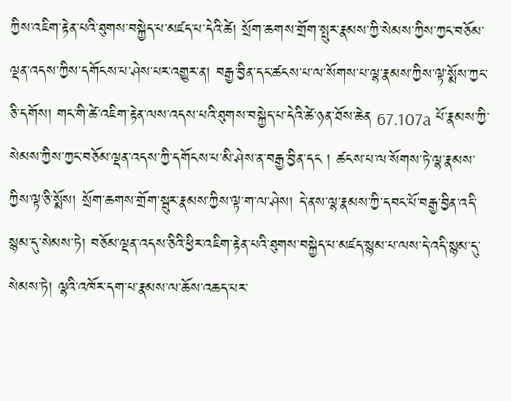ཀྱིས་འཇིག་རྟེན་པའི་ཐུགས་བསྐྱེད་པ་མཛད་པ་དེའི་ཚེ། སྲོག་ཆགས་གྲོག་སྤུར་རྣམས་ཀྱི་སེམས་ཀྱིས་ཀྱང་བཅོམ་ལྡན་འདས་ཀྱིས་དགོངས་པ་ཤེས་པར་འགྱུར་ན། བརྒྱ་བྱིན་དང་ཚངས་པ་ལ་སོགས་པ་ལྷ་རྣམས་ཀྱིས་ལྟ་སྨོས་ཀྱང་ཅི་དགོས། གང་གི་ཚེ་འཇིག་རྟེན་ལས་འདས་པའི་ཐུགས་བསྐྱེད་པ་དེའི་ཚེ་ཉན་ཐོས་ཆེན 67.107a པོ་རྣམས་ཀྱི་སེམས་ཀྱིས་ཀྱང་བཅོམ་ལྡན་འདས་ཀྱི་དགོངས་པ་མི་ཤེས་ན་བརྒྱ་བྱིན་དང ། ཚངས་པ་ལ་སོགས་ཏེ་ལྷ་རྣམས་ཀྱིས་ལྟ་ཅི་སྨོས། སྲོག་ཆགས་གྲོག་སྦུར་རྣམས་ཀྱིས་ལྟ་ག་ལ་ཤེས། དེ་ནས་ལྷ་རྣམས་ཀྱི་དབང་པོ་བརྒྱ་བྱིན་འདི་སྙམ་དུ་སེམས་ཏེ། བཅོམ་ལྡན་འདས་ཅིའི་ཕྱིར་འཇིག་རྟེན་པའི་ཐུགས་བསྐྱེད་པ་མཛད་སྙམ་པ་ལས་དེ་འདི་སྙམ་དུ་སེམས་ཏེ། ལྷའི་འཁོར་དག་པ་རྣམས་ལ་ཆོས་འཆད་པར་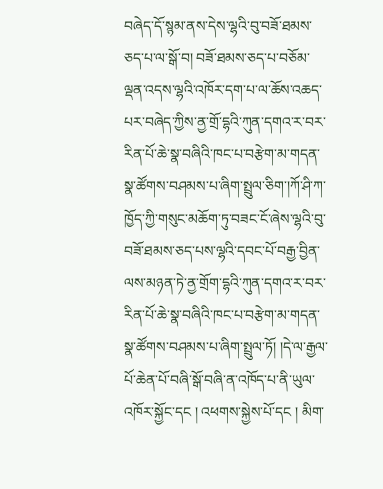བཞེད་དོ་སྙམ་ནས་དེས་ལྷའི་བུ་བཟོ་ཐམས་ཅད་པ་ལ་སྒོ་བ། བཟོ་ཐམས་ཅད་པ་བཅོམ་ལྡན་འདས་ལྷའི་འཁོར་དག་པ་ལ་ཆོས་འཆད་པར་བཞེད་ཀྱིས་ནྱ་གྲོ་དྷའི་ཀུན་དགའ་ར་བར་རིན་པོ་ཆེ་སྣ་བཞིའི་ཁང་པ་བརྩེག་མ་གདན་སྣ་ཚོགས་བཤམས་པ་ཞིག་སྤྲུལ་ཅིག་།ཀོ་ཤི་ཀ་ཁྱོད་ཀྱི་གསུང་མཆོག་ཏུ་བཟང་ངོ་ཞེས་ལྷའི་བུ་བཟོ་ཐམས་ཅད་པས་ལྷའི་དབང་པོ་བརྒྱ་བྱིན་ལས་མཉན་ཏེ་ནྱ་གྲོག་དྷའི་ཀུན་དགའ་ར་བར་རིན་པོ་ཆེ་སྣ་བཞིའི་ཁང་པ་བརྩེག་མ་གདན་སྣ་ཚོགས་བཤམས་པ་ཞིག་སྤྲུལ་ཏོ། །དེ་ལ་རྒྱལ་པོ་ཆེན་པོ་བཞི་སྒོ་བཞི་ན་འཁོད་པ་ནི་ཡུལ་འཁོར་སྐྱོང་དང ། འཕགས་སྐྱེས་པོ་དང ། མིག་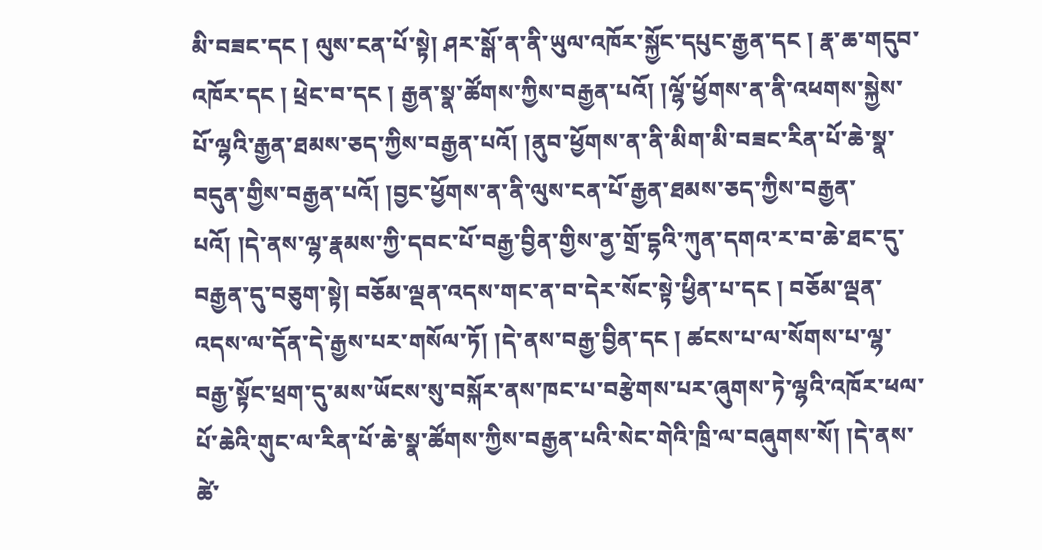མི་བཟང་དང ། ལུས་ངན་པོ་སྟེ། ཤར་སྒོ་ན་ནི་ཡུལ་འཁོར་སྐྱོང་དཔུང་རྒྱན་དང ། རྣ་ཆ་གདུབ་འཁོར་དང ། ཕྲེང་བ་དང ། རྒྱན་སྣ་ཚོགས་ཀྱིས་བརྒྱན་པའོ། །ལྷོ་ཕྱོགས་ན་ནི་འཕགས་སྐྱེས་པོ་ལྷའི་རྒྱན་ཐམས་ཅད་ཀྱིས་བརྒྱན་པའོ། །ནུབ་ཕྱོགས་ན་ནི་མིག་མི་བཟང་རིན་པོ་ཆེ་སྣ་བདུན་གྱིས་བརྒྱན་པའོ། །བྱང་ཕྱོགས་ན་ནི་ལུས་ངན་པོ་རྒྱན་ཐམས་ཅད་ཀྱིས་བརྒྱན་པའོ། །དེ་ནས་ལྷ་རྣམས་ཀྱི་དབང་པོ་བརྒྱ་བྱིན་གྱིས་ནྱ་གྲོ་དྷའི་ཀུན་དགའ་ར་བ་ཆེ་ཐང་དུ་བརྒྱན་དུ་བཅུག་སྟེ། བཅོམ་ལྡན་འདས་གང་ན་བ་དེར་སོང་སྟེ་ཕྱིན་པ་དང ། བཅོམ་ལྡན་འདས་ལ་དོན་དེ་རྒྱས་པར་གསོལ་ཏོ། །དེ་ནས་བརྒྱ་བྱིན་དང ། ཚངས་པ་ལ་སོགས་པ་ལྷ་བརྒྱ་སྟོང་ཕྲག་དུ་མས་ཡོངས་སུ་བསྐོར་ནས་ཁང་པ་བརྩེགས་པར་ཞུགས་ཏེ་ལྷའི་འཁོར་ཕལ་པོ་ཆེའི་གུང་ལ་རིན་པོ་ཆེ་སྣ་ཚོགས་ཀྱིས་བརྒྱན་པའི་སེང་གེའི་ཁྲི་ལ་བཞུགས་སོ། །དེ་ནས་ཚེ་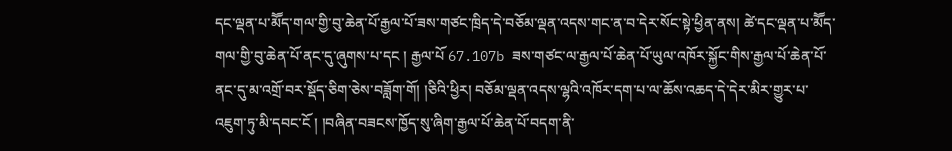དང་ལྡན་པ་མཽད་གལ་གྱི་བུ་ཆེན་པོ་རྒྱལ་པོ་ཟས་གཙང་ཁྲིད་དེ་བཅོམ་ལྡན་འདས་གང་ན་བ་དེར་སོང་སྟེ་ཕྱིན་ནས། ཚེ་དང་ལྡན་པ་མཽད་གལ་གྱི་བུ་ཆེན་པོ་ནང་དུ་ཞུགས་པ་དང ། རྒྱལ་པོ 67.107b ཟས་གཙང་ལ་རྒྱལ་པོ་ཆེན་པོ་ཡུལ་འཁོར་སྐྱོང་གིས་རྒྱལ་པོ་ཆེན་པོ་ནང་དུ་མ་འགྲོ་བར་སྡོད་ཅིག་ཅེས་བཟློག་གོ། །ཅིའི་ཕྱིར། བཅོམ་ལྡན་འདས་ལྷའི་འཁོར་དག་པ་ལ་ཆོས་འཆད་དེ་དེར་མིར་གྱུར་པ་འཇུག་ཏུ་མི་དབང་ངོ ། །བཞིན་བཟངས་ཁྱོད་སུ་ཞིག་རྒྱལ་པོ་ཆེན་པོ་བདག་ནི་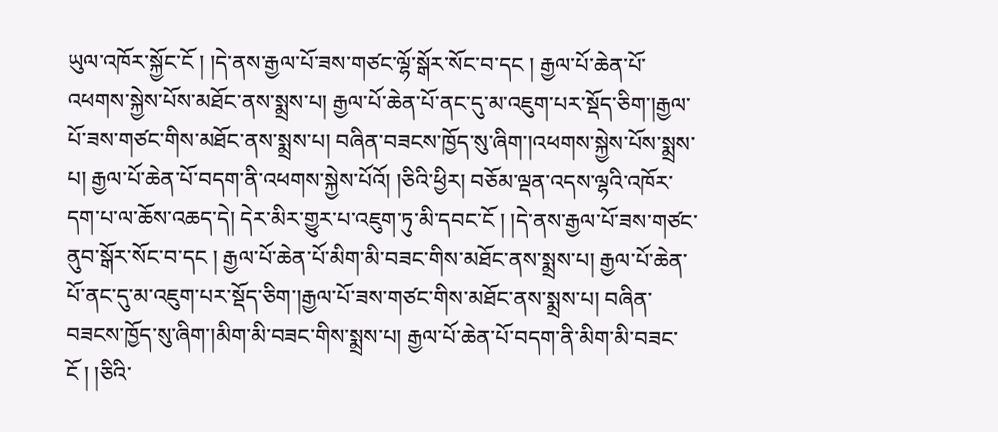ཡུལ་འཁོར་སྐྱོང་ངོ ། །དེ་ནས་རྒྱལ་པོ་ཟས་གཙང་ལྷོ་སྒོར་སོང་བ་དང ། རྒྱལ་པོ་ཆེན་པོ་འཕགས་སྐྱེས་པོས་མཐོང་ནས་སྨྲས་པ། རྒྱལ་པོ་ཆེན་པོ་ནང་དུ་མ་འཇུག་པར་སྡོད་ཅིག་།རྒྱལ་པོ་ཟས་གཙང་གིས་མཐོང་ནས་སྨྲས་པ། བཞིན་བཟངས་ཁྱོད་སུ་ཞིག་།འཕགས་སྐྱེས་པོས་སྨྲས་པ། རྒྱལ་པོ་ཆེན་པོ་བདག་ནི་འཕགས་སྐྱེས་པོའོ། །ཅིའི་ཕྱིར། བཅོམ་ལྡན་འདས་ལྷའི་འཁོར་དག་པ་ལ་ཆོས་འཆད་དེ། དེར་མིར་གྱུར་པ་འཇུག་ཏུ་མི་དབང་ངོ ། །དེ་ནས་རྒྱལ་པོ་ཟས་གཙང་ནུབ་སྒོར་སོང་བ་དང ། རྒྱལ་པོ་ཆེན་པོ་མིག་མི་བཟང་གིས་མཐོང་ནས་སྨྲས་པ། རྒྱལ་པོ་ཆེན་པོ་ནང་དུ་མ་འཇུག་པར་སྡོད་ཅིག་།རྒྱལ་པོ་ཟས་གཙང་གིས་མཐོང་ནས་སྨྲས་པ། བཞིན་བཟངས་ཁྱོད་སུ་ཞིག་།མིག་མི་བཟང་གིས་སྨྲས་པ། རྒྱལ་པོ་ཆེན་པོ་བདག་ནི་མིག་མི་བཟང་ངོ ། །ཅིའི་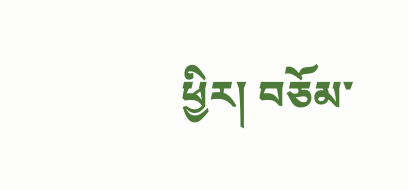ཕྱིར། བཅོམ་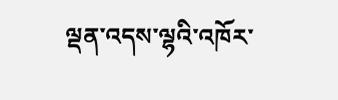ལྡན་འདས་ལྷའི་འཁོར་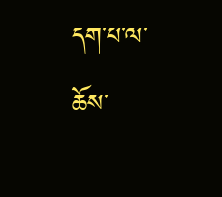དག་པ་ལ་ཆོས་